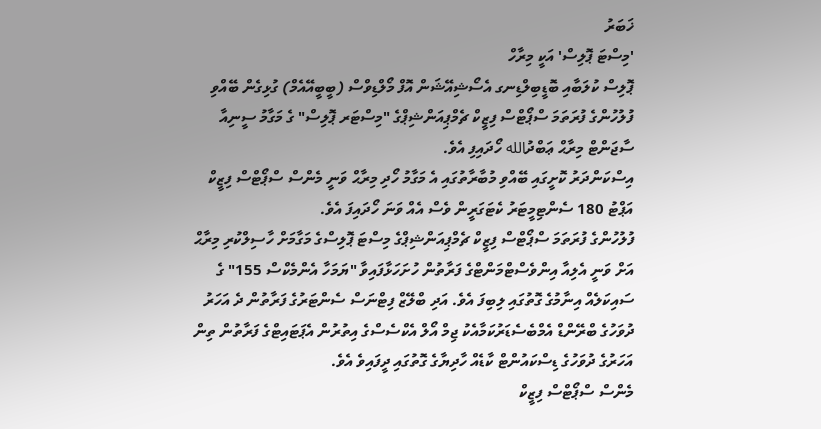ޚަބަރު
'މިސްޓަ ޕޮލިސް' އަކީ މިރާހް
ޕޮލިސް ކުލަބާއި ބޮޑީބިލްޑިނގ އެސޯޝިއޭޝަން އޮފް މޯލްޑިވްސް (ބީބީއޭއެމް) ގުޅިގެން ބޭއްވި ފުލުހުންގެ ފުރަތަމަ ސްޕޯޓްސް ފިޒީކް ޗެމްޕިއަންޝިޕްގެ "މިސްޓަރ ޕޮލިސް" ގެ މަގާމު ސީނިއާ ސާޖަންޓް މިރާޙް ޢަބްދުالله ހޯދައިފި އެވެ.
އިސްކަންދަރު ކޮށީގައި ބޭއްވި މުބާރާތުގައި އެ މަގާމު ހޯދި މިރާޙް ވަނީ މެންސް ސްޕޯޓްސް ފިޒީކް އަޕްޓު 180 ސެންޓިމީޓަރު ކެޓަގަރީން ވެސް އެއް ވަނަ ހޯދައިފަ އެވެ.
ފުލުހުންގެ ފުރަތަމަ ސްޕޯޓްސް ފިޒީކް ޗެމްޕިއަންޝިޕްގެ މިސްޓަ ޕޮލިސްގެ މަގާމަށް ހާސިލްކުރި މިރާޙް އަށް ވަނީ އެލިއާ އިންވެސްޓްމަންޓްގެ ފަރާތުން ހުށަހަޅާފައިވާ "ޔަމަހާ އެންމެކްސް 155" ގެ ސައިކަލެއް އިނާމުގެ ގޮތުގައި ލިބިފަ އެވެ. އަދި ބްލޭޒް ފިޓްނަސް ސެންޓަރުގެ ފަރާތުން ދެ އަހަރު ދުވަހުގެ ބްރޭންޑް އެމްބެސެޑަރުކަމާއެކު ޖިމް އޯލް އެކްސެސްގެ އިތުރުން އެޕަޓައިޓްގެ ފަރާތުން ތިން އަހަރުގެ ދުވަހުގެ ޑިސްކައުންޓް ކާޑެއް ހާދިޔާގެ ގޮތުގައި ދީފައިވެ އެވެ.
މެންސް ސްޕޯޓްސް ފިޒީކް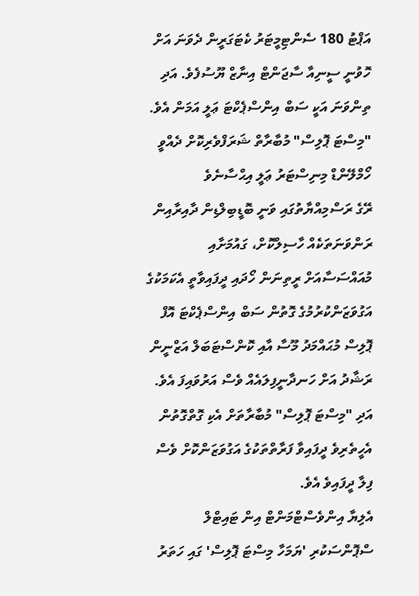އަޕްޓު 180 ސެންޓިމީޓަރު ކެޓަގަރީން ދެވަނަ އަށް ހޮވުނީ ސީނިއާ ސާޖަންޓް އިނާޒް ޔޫސުފެވެ. އަދި ތިންވަނަ އަކީ ސަބް އިންސްޕެކްޓަ ޢަލީ އަމަން އެވެ.
"މިސްޓަ ޕޮލިސް" މުބާރާތް ޝަރަފްވެރިކޮށް ދެއްވީ ހޯމްލޭންޑް މިނިސްޓަރު ޢަލީ އިޙްސާނެވެ
ރޭގެ ރަސްމިއްޔާތުގައި ވަނީ ބޮޑީބިލްޑިން ދާއިރާއިން ރަންވަނަތަކެއް ހާސިލްކޮށް، ގައުމަށާއި މުއައްސަސާއަށް ރީތިނަން ހޯދައި ދީފައިވާތީ އެކަމަކުގެ އަގުވަޒަންކުރުމުގެ ގޮތުން ސަބް އިންސްޕެކްޓަ އޮފް ޕޮލިސް މުޙައްމަދު މޫސާ އާއި ކޮންސްޓަބަލް އަޒްނީން ރަޝާދު އަށް ހަނދާނީފިލައެއް ވެސް އަރުވައިފަ އެވެ.
އަދި "މިސްޓަ ޕޮލިސް" މުބާރާތަށް އެކި ގޮތްގޮތުން އެހީތެރިވެ ދީފައިވާ ފަރާތްތަކުގެ އަގުވަޒަންކޮށް ވެސް ފިލާ ދީފައިވެ އެވެ.
އެލިޔާ އިންވެސްޓްމަންޓް އިން ޓައިޓްލް ސްޕޮންސަކުރި 'ޔަމަހާ މިސްޓަ ޕޮލިސް' ގައި ހަތަރު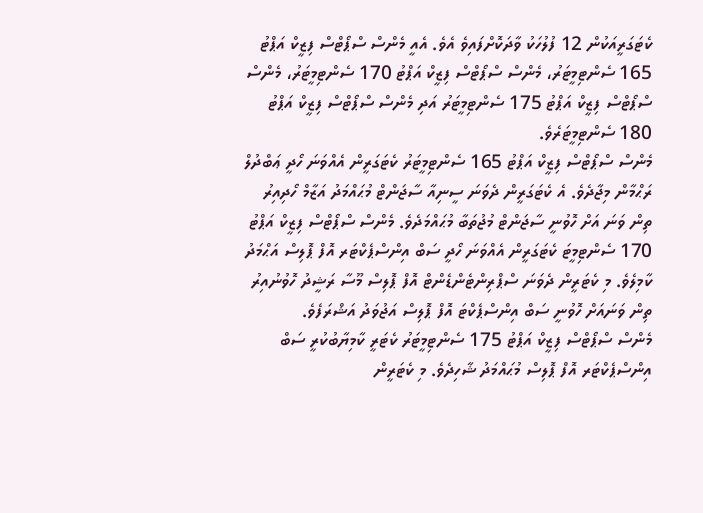ކެޓަގަރީއަކުން 12 ފުލުހަކު ވާދަކޮށްފައިވެ އެވެ. އެއީ މެންސް ސްޕޯޓްސް ފިޒީކް އަޕްޓު 165 ސެންޓިމީޓަރު، މެންސް ސްޕޯޓްސް ފިޒީކް އަޕްޓު 170 ސެންޓިމީޓަރު، މެންސް ސްޕޯޓްސް ފިޒީކް އަޕްޓު 175 ސެންޓިމީޓަރު އަދި މެންސް ސްޕޯޓްސް ފިޒީކް އަޕްޓު 180 ސެންޓިމީޓަރެވެ.
މެންސް ސްޕޯޓްސް ފިޒީކް އަޕްޓު 165 ސެންޓިމީޓަރު ކެޓަގަރީން އެއްވަނަ ހޯދީ ޢަބްދުލް ރަޙްމާން މިޖާދެވެ. އެ ކެޓަގަރީން ދެވަނަ ސީނިއާ ސާޖަންޓް މުޙައްމަދު އަޒާމް ހޯދިއިރު ތިން ވަނަ އަށް ހޮވުނީ ސާޖަންޓް މުޖުތަބާ މުޙައްމަދެވެ. މެންސް ސްޕޯޓްސް ފިޒީކް އަޕްޓު 170 ސެންޓިމީޓަ ކެޓަގަރީން އެއްވަނަ ހޯދީ ސަބް އިންސްޕެކްޓަރ އޮފް ޕޮލިސް އަޙްމަދު ކާމިލެވެ. މި ކެޓަރީން ދެވަނަ ސްޕްރިންޓެންޑެންޓް އޮފް ޕޮލިސް މޫސާ ރަޝީދު ހޮވުނުއިރު ތިން ވަނައަށް ހޮވުނީ ސަބް އިންސްޕެކްޓަ އޮފް ޕޮލިސް އަޖުވަދު އަޝްރަފެވެ.
މެންސް ސްޕޯޓްސް ފިޒީކް އަޕްޓު 175 ސެންޓިމީޓަރު ކެޓަރީ ކާމިޔާބުކުރީ ސަބް އިންސްޕެކްޓަރ އޮފް ޕޮލިސް މުޙައްމަދު ޝާހިދެވެ. މި ކެޓަރީން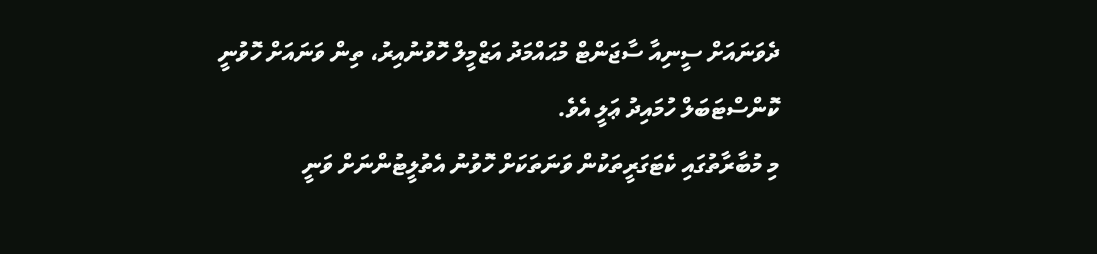ދެވަނައަށް ސީނިއާ ސާޖަންޓް މުޙައްމަދު އަޒްމީލް ހޮވުނުއިރު، ތިން ވަނައަށް ހޮވުނީ ކޮންސްޓަބަލް ހުމައިދު ޢަލީ އެވެ.
މި މުބާރާތުގައި ކެޓަގަރީތަކުން ވަނަތަކަށް ހޮވުނު އެތުލީޓުންނަށް ވަނީ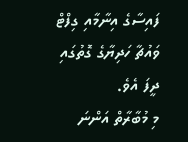ފައިސާގެ އިނާމާއި ގިފްޓް ވައުޗާ ހަދިޔާގެ ގޮތުގައި ދީފަ އެވެ.
މި މުބާރާތް އަންނަ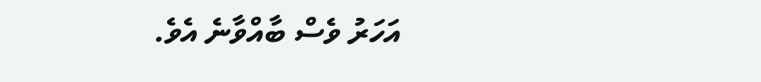އަހަރު ވެސް ބާއްވާނެ އެވެ.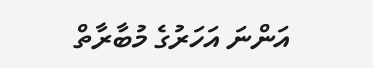އަންނަ އަހަރުގެ މުބާރާތް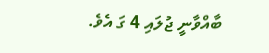ބާއްވާނީ ޖުލައި 4 ގަ އެވެ.